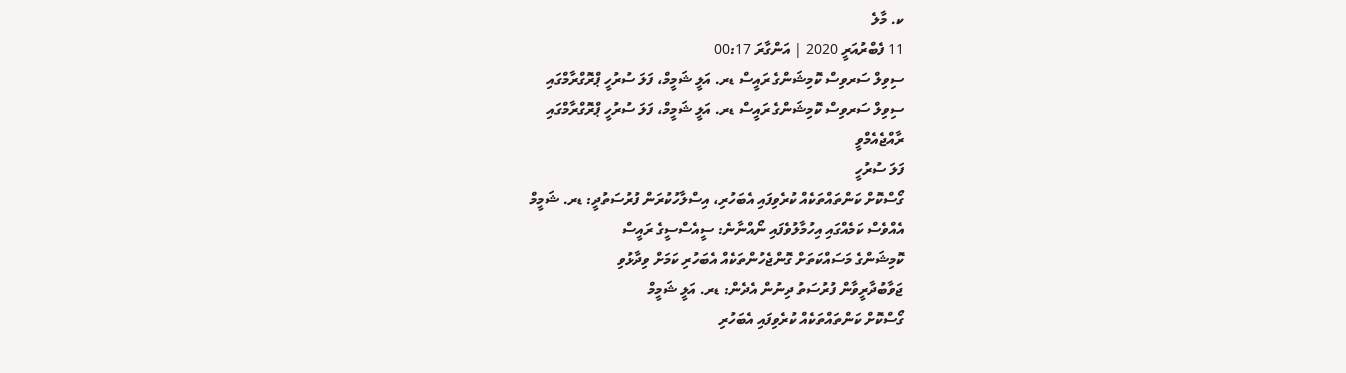ކ. މާލެ
11 ފެބްރުއަރީ 2020 | އަންގާރަ 00:17
ސިވިލް ސަރވިސް ކޮމިޝަންގެ ރައީސް ޑރ. އަލީ ޝަމީމް، ފަލަ ސުރުހީ ޕްރޮގްރާމްގައި
ސިވިލް ސަރވިސް ކޮމިޝަންގެ ރައީސް ޑރ. އަލީ ޝަމީމް، ފަލަ ސުރުހީ ޕްރޮގްރާމްގައި
ރާއްޖެއެމްވީ
ފަލަ ސުރުހީ
ގޯސްކޮށް ކަންތައްތަކެއް ކުރެވިފައި އެބަހުރި، އިސްލާހުކުރަން ފުރުސަތުދީ: ޑރ. ޝަމީމް
އެއްވެސް ކަމެއްގައި އިހުމާލުވެފައި ނޯއްނާނެ: ސީއެސްސީގެ ރައީސް
ކޮމިޝަންގެ މަސައްކަތަށް ގޮންޖެހުންތަކެއް އެބަހުރި ކަމަށް ވިދާޅުވި
ޖަވާބުދާރީވާން ފުރުސަތު ދިނުން އެދެން: ޑރ. އަލީ ޝަމީމް
ގޯސްކޮށް ކަންތައްތަކެއް ކުރެވިފައި އެބަހުރި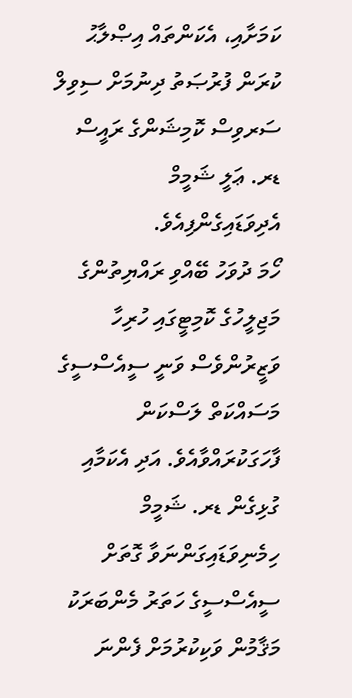ކަމަށާއި، އެކަންތައް އިޞްލާޙު ކުރަން ފުރުޞަތު ދިނުމަށް ސިވިލް ސަރވިސް ކޮމިޝަންގެ ރައީސް ޑރ. ޢަލީ ޝަމީމް އެދިވަޑައިގެންފިއެވެ.
ހޯމަ ދުވަހު ބޭއްވި ރައްޔިތުންގެ މަޖިލީހުގެ ކޮމިޓީގައި ހުރިހާ ވަޒީރުންވެސް ވަނީ ސީއެސްސީގެ މަސައްކަތް ލަސްކަން ފާހަގަކުރައްވާއެވެ. އަދި އެކަމާއި ގުޅިގެން ޑރ. ޝަމީމް ހިމެނިވަޑައިގަންނަވާ ގޮތަށް ސީއެސްސީގެ ހަތަރު މެންބަރަކު މަޤާމުން ވަކިކުރުމަށް ފެންނަ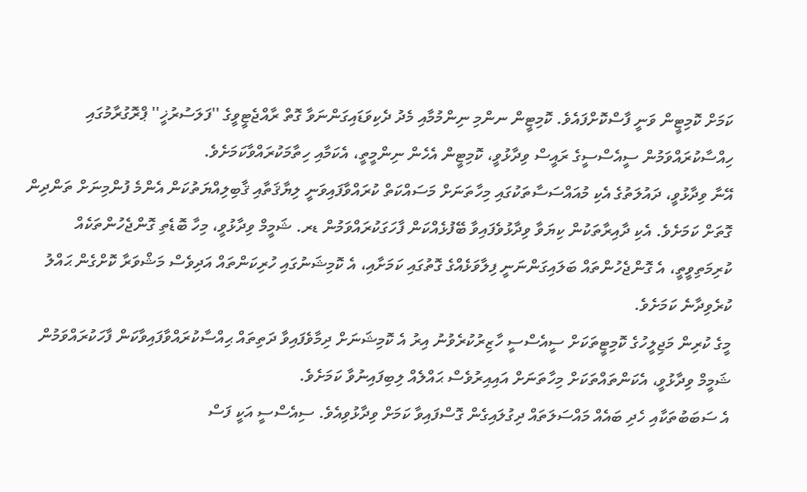ކަމަށް ކޮމިޓީން ވަނީ ފާސްކޮށްފައެވެ. ކޮމިޓީން ނންމި ނިންމުމާއި މެދު ދެކިވަޑައިގަންނަވާ ގޮތް ރާއްޖެޓީވީގެ ''ފަލަސުރުޚީ'' ޕްރޮގުރާމުގައި ހިއްސާކުރައްވަމުން ސީއެސްސީގެ ރައީސް ވިދާޅުވީ، ކޮމިޓީން އެހެން ނިންމީތީ، އެކަމާއި ހިތާމަކުރައްވާކަމަށެވެ.
އޭނާ ވިދާޅުވީ، ދައުލަތުގެ އެކި މުއައްސަސާތަކުގައި މިހާތަނަށް މަސައްކަތް ކުރައްވާފައިވަނީ ލިޔާޤަތާއި ޤާބިލިއްޔަތުކަން އެންމެ ފުންމިނަށް ތަންދިން ގޮތަށް ކަމަށެވެ. އެކި ދާއިރާތަކުން ކިޔަވާ ވިދާޅުވެފައިވާ ބޭފުޅެއްކަން ފާހަގަކުރައްވަމުން ޑރ. ޝަމީމް ވިދާޅުވީ، މިހާ ބޮޑެތި ގޮންޖެހުންތަކެއް ކުރިމަތިވީތީ، އެ ގޮންޖެހުންތައް ބަލައިގަންނަނީ ފިލާވަޅެއްގެ ގޮތުގައި ކަމަށާއި، އެ ކޮމިޝަނުގައި ހުރިކަންތައް އަދިވެސް މަޝްވަރާ ކޮށްގެން ޙައްލު ކުރެވިދާނެ ކަމަށެވެ.
މީގެ ކުރިން މަޖިލީހުގެ ކޮމިޓީތަކަށް ސީއެސްސީ ހާޒިރުކުރެވުނު އިރު އެ ކޮމިޝަނަށް ދިމާވެފައިވާ ދަތިތައް ޙިއްސާކުރައްވާފައިވާކަން ފާހަކުރައްވަމުން ޝަމީމް ވިދާޅުވީ، އެކަންތައްތަކަށް މިހާތަނަށް އައިއިރުވެސް ޙައްލެއް ލިބިފައިނުވާ ކަމަށެވެ.
އެ ސަބަބުތަކާއި ހެދި ބައެއް މައްސަލަތައް ދިގުލައިގެން ގޮސްފައިވާ ކަމަށް ވިދާޅުވިއެވެ. ސިއެސްސީ އަކީ ފަސް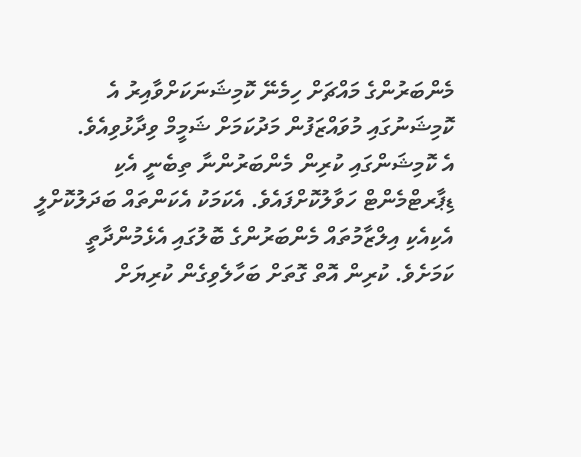މެންބަރުންގެ މައްޗަށް ހިމެނޭ ކޮމިޝަނަކަށްވާއިރު އެ ކޮމިޝަނުގައި މުވައްޒަފުން މަދުކަމަށް ޝަމީމް ވިދާޅުވިއެވެ.
އެ ކޮމިޝަންގައި ކުރިން މެންބަރުންނާ ތިބެނީ އެކި ޑިޕާރޓްމެންޓް ހަވާލުކޮށްފައެވެ. އެކަމަކު އެކަންތައް ބަދަލުކޮށްލީ އެކިއެކި އިލްޒާމުތައް މެންބަރުންގެ ބޮލުގައި އެޅެމުންދާތީ ކަމަށެވެ. ކުރިން އޮތް ގޮތަށް ބަހާލެވިގެން ކުރިޔަށް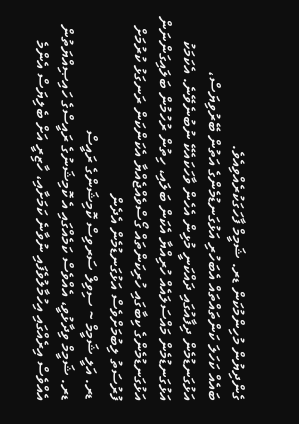ގެންދިޔުން މުހިންމުކަން ޑރ. ޝަމީމް ފާހަގަކުރެއްވިއެވެ.
ބައެއް ކަހަލަ ކަންތައްތައް އެބަހުރި އަޅުގަނޑުމެންގެ އަތުން ބޭރުވިޔަސް، އަޅުގަނޑުމެން ދިފާއުގައި ދައްކަނީ މުޅިން އެހެން ވާހަކައެކޭ ނުބުނެވޭނެ. އެކަމަކު އަޅުގަނޑުމެން މައްސަލައެއް ހުރިއްޔާ އެކަން ބަލައި، ހިތުން ރުހުމުން ބަލައިގަންނަން އަޅުގަނޑުމެންގެ ކިބާގައި ހުރިކަންތައް ގޯސްވެއްޖެއްޔާ އެކަންކަން ރަނގަޅު ކުރުމަށް ފުރުސަތު ލިބުމަށްވެސް އަޅުގަނޑުމެން އެދެން
ޑރ. އަލީ ޝަމީމް ~ ސިވިލް ސަރވިސް ކޮމިޝަންގެ ރައީސް
ޑރ. ޝަމީމް ވިދާޅުވީ، އެއްވެސް ކަމެއްގައި އެ ކޮމިޝަނުގެ ރައީސްގެ ހައިޞިއްޔަތުން އެއްވެސް އިރެއްގައި އިހުމާލުވެފައި ނުވާނެ ކަމަށާއި، ހާޒިރީ އަށް ބެލިޔަސް އެންމެ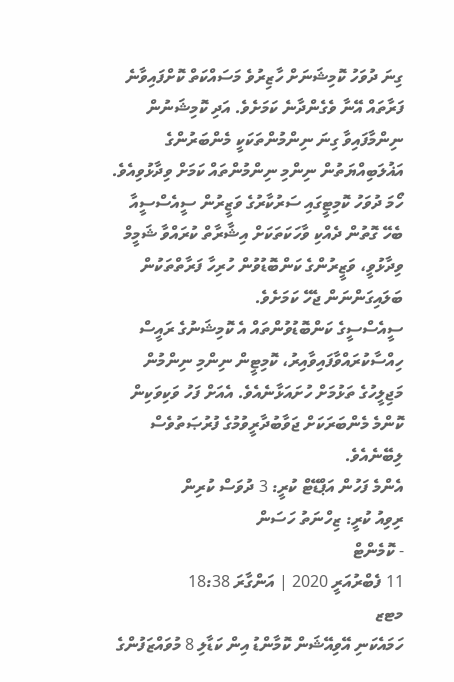ގިނަ ދުވަހު ކޮމިޝަނަށް ހާޒިރުވެ މަސައްކަތް ކޮށްފައިވާނެ ފަރާތައް އޭނާ ވެގެންދާނެ ކަމަށެވެ. އަދި ކޮމިޝަނުން ނިންމާފައިވާ ގިނަ ނިންމުންތަކަކީ މެންބަރުންގެ އަޣުލަބިއްޔަތުން ނިންމި ނިންމުންތައް ކަމަށް ވިދާޅުވިއެވެ.
ހޯމަ ދުވަހު ކޮމިޓީގައި ސަރުކާރުގެ ވަޒީރުން ސީއެސްސީއާ ބެހޭ ގޮތުން ދެއްކި ވާހަކަތަކަށް އިޝާރާތް ކުރައްވާ ޝަމީމް ވިދާޅުވީ، ވަޒީރުންގެ ކަންބޮޑުވުން ހުރިހާ ފަރާތްތަކުން ބަލައިގަންނަން ޖެހޭ ކަމަށެވެ.
ސީއެސްސީގެ ކަންބޮޑުވުންތައް އެ ކޮމިޝަނުގެ ރައީސް ހިއްސާކުރައްވާފައިވާއިރު، ކޮމިޓީން ނިންމި ނިންމުން މަޖިލީހުގެ ތަޅުމަށް ހުށައަޅާނެއެވެ. އެއަށް ފަހު ވަކިވަކިން ކޮންމެ މެންބަރަކަށް ޖަވާބުދާރީވުމުގެ ފުރުޞަތުވެސް ލިބޭނެއެވެ.
އެންމެ ފަހުން އަޕްޑޭޓް ކުރީ: 3 ދުވަސް ކުރިން
ރިވިއު ކުރީ: ޒިހްނަތު ހަސަން
- ކޮމެންޓް
11 ފެބްރުއަރީ 2020 | އަންގާރަ 18:38
މޓޒ
ހަމައެކަނި އޭވިއޭޝަން ކޮމާންޑު އިން ކަޑާލި 8 މުވައްޒަފުންގެ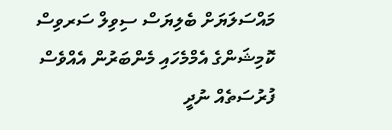މައްސަލަޔަށް ބެލިޔަސް ސިވިލް ސަރވިސް ކޮމިޝަންގެ އެމްމެހައި މެންބަރުން އެއްވެސް ފުރުސަތެއް ނުދީ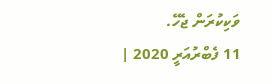ވަކިކުރަން ޖެހޭ.
11 ފެބްރުއަރީ 2020 |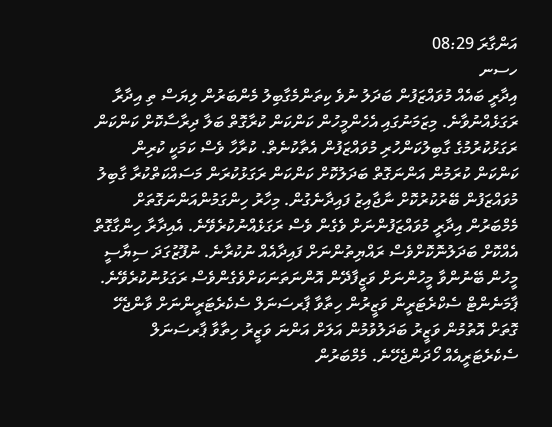އަންގާރަ 08:29
ހސނ
އިދާރީ ބައެއް މުވައްޒަފުން ބަދަލު ނުވެ ކިތަންމެގާބިލު މެންބަރުން ލިޔަސް ތި އިދާރާ ރަގަޅެއްނުވާނެ. މިޒަމަނުގައި އެހެންމީހުން ކަންކަން ކުރާގޮތް ބަލާ ދިރާސާކޮށް ކަންކަން ރަގަޅުކުރުމުގެ ގާބިލުކަންހުރި މުވައްޒަފުން އެތާކުނެތް. ކުރާހާ ވެސް ކަމަކީ ކުރިން ކަންކަން ކުރަމުން އަންނަގޮތް ބަދަލުކޮށް ކަންކަން ރަގަޅުކުރަން މަސައްކަތްކުރާ ގާބިލު މުވައްޒަފުން ބޭރުކުރުކޮށް ނާޖާއިޒު ފައިދާނެގުން. މިހާރު ހިންގަމުންއަންނަގޮތަށް މެމްބަރުން އިދާރީ މުވައްޒަފުންނަށް ވެގެން ވެސް ރަގަޅެއްނުކުރެވޭނެ. އެއިދާރާ ހިންގާގޮތް އެއްކޮށް ބަދަލުނޮކޮށްވެސް ރައްޔިތުންނަށް ފައިދާއެއް ނުކުރާނެ. ނުފޫޒުގަދަ ސިޔާސީ މީހުން ބޭނުންވާ މީހުންނަށް ވަޒީފާދޭން އޮންނަތަނަކަށްވެގެންވެސް ރަގަޅުނުކުރެވޭނެ. ޕާމަނެންޓް ސެކްރެޓަރީން ވަޒީރުން ހިތާވާ ޕާރސަނަލް ސެކެރެޓަރީންނަށް ވާންޖެހޭ ގޮތަށް އޮތުމުން ވަޒީރު ބަދަލުވުމުން އަލަށް އަންނަ ވަޒީރު ހިތާވާ ޕާރސަނަލް ސެކެރެޓަރީއެއް ހޯދަންޖެހޭނެ. މެމްބަރުން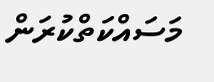މަސައްކަތްކުރަން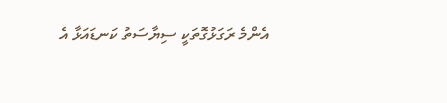އެންމެ ރަގަޅުގޮތަކީ ސިޔާސަތު ކަނޑައަޅާ އެ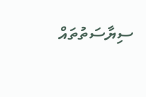ސިޔާސަތުތައް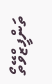ތަންފީޒްވޭތޯ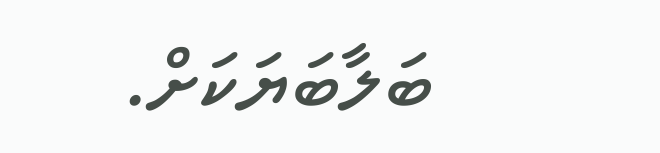ބަލާބަޔަކަށް.